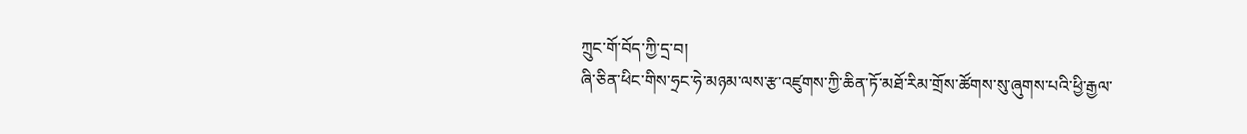ཀྲུང་གོ་བོད་ཀྱི་དྲ་བ།
ཞི་ཅིན་ཕིང་གིས་ཧྲང་ཧེ་མཉམ་ལས་རྩ་འཛུགས་ཀྱི་ཆིན་ཏོ་མཐོ་རིམ་གྲོས་ཚོགས་སུ་ཞུགས་པའི་ཕྱི་རྒྱལ་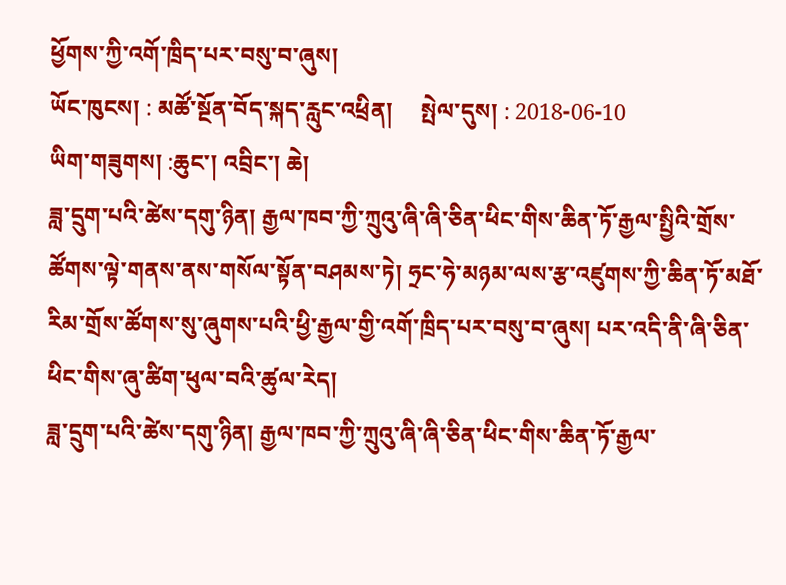ཕྱོགས་ཀྱི་འགོ་ཁྲིད་པར་བསུ་བ་ཞུས།
ཡོང་ཁུངས། : མཚོ་སྔོན་བོད་སྐད་རླུང་འཕྲིན།     སྤེལ་དུས། : 2018-06-10
ཡིག་གཟུགས། :ཆུང་། འབྲིང་། ཆེ།
ཟླ་དྲུག་པའི་ཚེས་དགུ་ཉིན། རྒྱལ་ཁབ་ཀྱི་ཀྲུའུ་ཞི་ཞི་ཅིན་ཕིང་གིས་ཆིན་ཏོ་རྒྱལ་སྤྱིའི་གྲོས་ཚོགས་ལྟེ་གནས་ནས་གསོལ་སྟོན་བཤམས་ཏེ། ཧྲང་ཧེ་མཉམ་ལས་རྩ་འཛུགས་ཀྱི་ཆིན་ཏོ་མཐོ་རིམ་གྲོས་ཚོགས་སུ་ཞུགས་པའི་ཕྱི་རྒྱལ་གྱི་འགོ་ཁྲིད་པར་བསུ་བ་ཞུས། པར་འདི་ནི་ཞི་ཅིན་ཕིང་གིས་ཞུ་ཚིག་ཕུལ་བའི་ཚུལ་རེད།
ཟླ་དྲུག་པའི་ཚེས་དགུ་ཉིན། རྒྱལ་ཁབ་ཀྱི་ཀྲུའུ་ཞི་ཞི་ཅིན་ཕིང་གིས་ཆིན་ཏོ་རྒྱལ་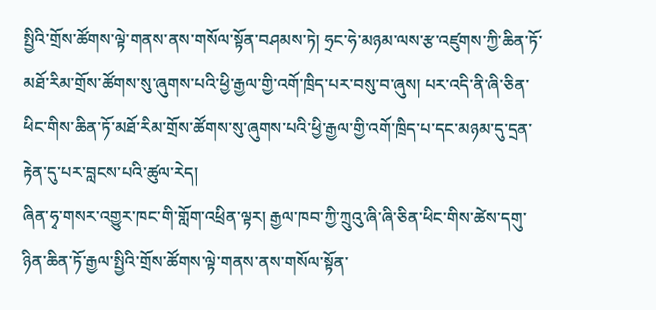སྤྱིའི་གྲོས་ཚོགས་ལྟེ་གནས་ནས་གསོལ་སྟོན་བཤམས་ཏེ། ཧྲང་ཧེ་མཉམ་ལས་རྩ་འཛུགས་ཀྱི་ཆིན་ཏོ་མཐོ་རིམ་གྲོས་ཚོགས་སུ་ཞུགས་པའི་ཕྱི་རྒྱལ་གྱི་འགོ་ཁྲིད་པར་བསུ་བ་ཞུས། པར་འདི་ནི་ཞི་ཅིན་ཕིང་གིས་ཆིན་ཏོ་མཐོ་རིམ་གྲོས་ཚོགས་སུ་ཞུགས་པའི་ཕྱི་རྒྱལ་གྱི་འགོ་ཁྲིད་པ་དང་མཉམ་དུ་དྲན་རྟེན་དུ་པར་བླངས་པའི་ཚུལ་རེད།
ཞིན་ཧྭ་གསར་འགྱུར་ཁང་གི་གློག་འཕྲིན་ལྟར། རྒྱལ་ཁབ་ཀྱི་ཀྲུའུ་ཞི་ཞི་ཅིན་ཕིང་གིས་ཚེས་དགུ་ཉིན་ཆིན་ཏོ་རྒྱལ་སྤྱིའི་གྲོས་ཚོགས་ལྟེ་གནས་ནས་གསོལ་སྟོན་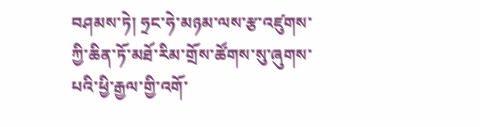བཤམས་ཏེ། ཧྲང་ཧེ་མཉམ་ལས་རྩ་འཛུགས་ཀྱི་ཆིན་ཏོ་མཐོ་རིམ་གྲོས་ཚོགས་སུ་ཞུགས་པའི་ཕྱི་རྒྱལ་གྱི་འགོ་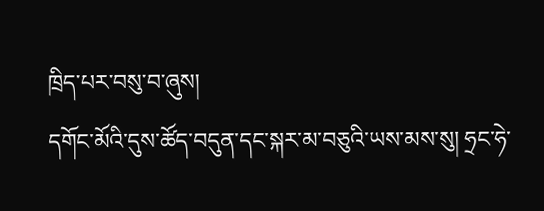ཁྲིད་པར་བསུ་བ་ཞུས།
དགོང་མོའི་དུས་ཚོད་བདུན་དང་སྐར་མ་བཅུའི་ཡས་མས་སུ། ཧྲང་ཧེ་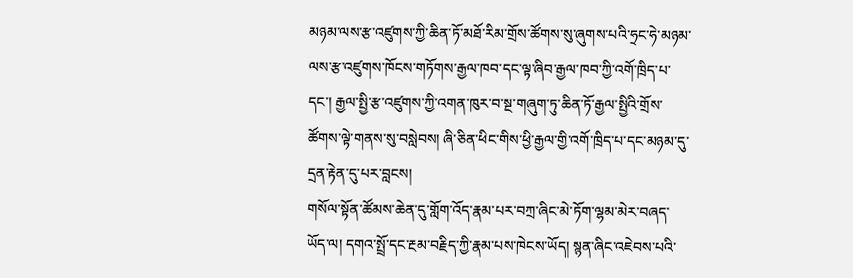མཉམ་ལས་རྩ་འཛུགས་ཀྱི་ཆིན་ཏོ་མཐོ་རིམ་གྲོས་ཚོགས་སུ་ཞུགས་པའི་ཧྲང་ཧེ་མཉམ་ལས་རྩ་འཛུགས་ཁོངས་གཏོགས་རྒྱལ་ཁབ་དང་ལྟ་ཞིབ་རྒྱལ་ཁབ་ཀྱི་འགོ་ཁྲིད་པ་དང་། རྒྱལ་སྤྱི་རྩ་འཛུགས་ཀྱི་འགན་ཁུར་བ་སྔ་གཞུག་ཏུ་ཆིན་ཏོ་རྒྱལ་སྤྱིའི་གྲོས་ཚོགས་ལྟེ་གནས་སུ་བསླེབས། ཞི་ཅིན་ཕིང་གིས་ཕྱི་རྒྱལ་གྱི་འགོ་ཁྲིད་པ་དང་མཉམ་དུ་དྲན་རྟེན་དུ་པར་བླངས།
གསོལ་སྟོན་ཚོམས་ཆེན་དུ་གློག་འོད་རྣམ་པར་བཀྲ་ཞིང་མེ་ཏོག་ལྷམ་མེར་བཞད་ཡོད་ལ། དགའ་སྤྲོ་དང་རྔམ་བརྗིད་ཀྱི་རྣམ་པས་ཁེངས་ཡོད། སྙན་ཞིང་འཇེབས་པའི་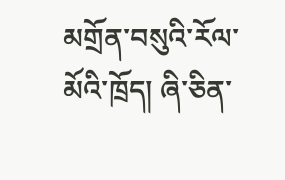མགྲོན་བསུའི་རོལ་མོའི་ཁྲོད། ཞི་ཅིན་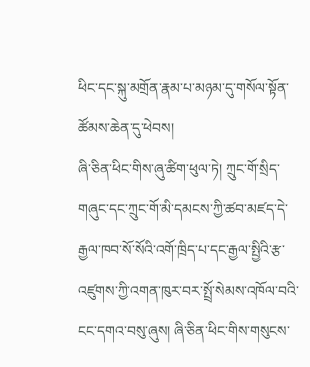ཕིང་དང་སྐུ་མགྲོན་རྣམ་པ་མཉམ་དུ་གསོལ་སྟོན་ཚོམས་ཆེན་དུ་ཕེབས།
ཞི་ཅིན་ཕིང་གིས་ཞུ་ཚིག་ཕུལ་ཏེ། ཀྲུང་གོ་སྲིད་གཞུང་དང་ཀྲུང་གོ་མི་དམངས་ཀྱི་ཚབ་མཛད་དེ་རྒྱལ་ཁབ་སོ་སོའི་འགོ་ཁྲིད་པ་དང་རྒྱལ་སྤྱིའི་རྩ་འཛུགས་ཀྱི་འགན་ཁུར་བར་སྤྲོ་སེམས་འཁོལ་བའི་ངང་དགའ་བསུ་ཞུས། ཞི་ཅིན་ཕིང་གིས་གསུངས་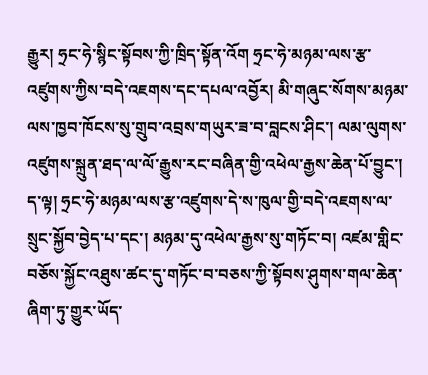རྒྱུར། ཧྲང་ཧེ་སྙིང་སྟོབས་ཀྱི་ཁྲིད་སྟོན་འོག ཧྲང་ཧེ་མཉམ་ལས་རྩ་འཛུགས་ཀྱིས་བདེ་འཇགས་དང་དཔལ་འབྱོར། མི་གཞུང་སོགས་མཉམ་ལས་ཁྱབ་ཁོངས་སུ་གྲུབ་འབྲས་གཡུར་ཟ་བ་བླངས་ཤིང་། ལམ་ལུགས་འཛུགས་སྐྲུན་ཐད་ལ་ལོ་རྒྱུས་རང་བཞིན་གྱི་འཕེལ་རྒྱས་ཆེན་པོ་བྱུང་། ད་ལྟ། ཧྲང་ཧེ་མཉམ་ལས་རྩ་འཛུགས་དེ་ས་ཁུལ་གྱི་བདེ་འཇགས་ལ་སྲུང་སྐྱོབ་བྱེད་པ་དང་། མཉམ་དུ་འཕེལ་རྒྱས་སུ་གཏོང་བ། འཛམ་གླིང་བཅོས་སྐྱོང་འཐུས་ཚང་དུ་གཏོང་བ་བཅས་ཀྱི་སྟོབས་ཤུགས་གལ་ཆེན་ཞིག་ཏུ་གྱུར་ཡོད་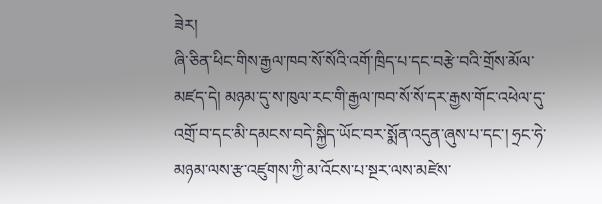ཟེར།
ཞི་ཅིན་ཕིང་གིས་རྒྱལ་ཁབ་སོ་སོའི་འགོ་ཁྲིད་པ་དང་བརྩེ་བའི་གྲོས་མོལ་མཛད་དེ། མཉམ་དུ་ས་ཁུལ་རང་གི་རྒྱལ་ཁབ་སོ་སོ་དར་རྒྱས་གོང་འཕེལ་དུ་འགྲོ་བ་དང་མི་དམངས་བདེ་སྐྱིད་ཡོང་བར་སྨོན་འདུན་ཞུས་པ་དང་། ཧྲང་ཧེ་མཉམ་ལས་རྩ་འཛུགས་ཀྱི་མ་འོངས་པ་སྔར་ལས་མཛེས་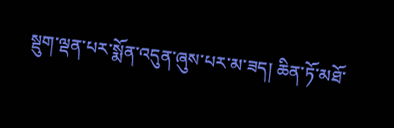སྡུག་ལྡན་པར་སྨོན་འདུན་ཞུས་པར་མ་ཟད། ཆིན་ཏོ་མཐོ་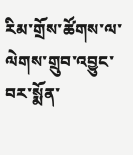རིམ་གྲོས་ཚོགས་ལ་ལེགས་གྲུབ་འབྱུང་བར་སྨོན་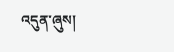འདུན་ཞུས།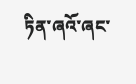ཏིན་ཞའོ་ཞང་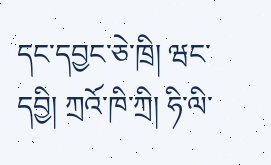དང་དབྱང་ཅེ་ཁྲི། ཝང་དབྱི། ཀྲའོ་ཁི་ཀྲི། ཧི་ལི་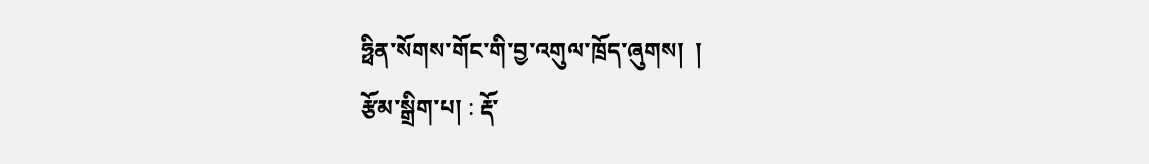ཧྥིན་སོགས་གོང་གི་བྱ་འགུལ་ཁྲོད་ཞུགས།  །
རྩོམ་སྒྲིག་པ། : རྡོ་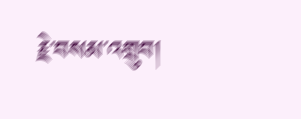རྗེ་བསམ་འགྲུབ།